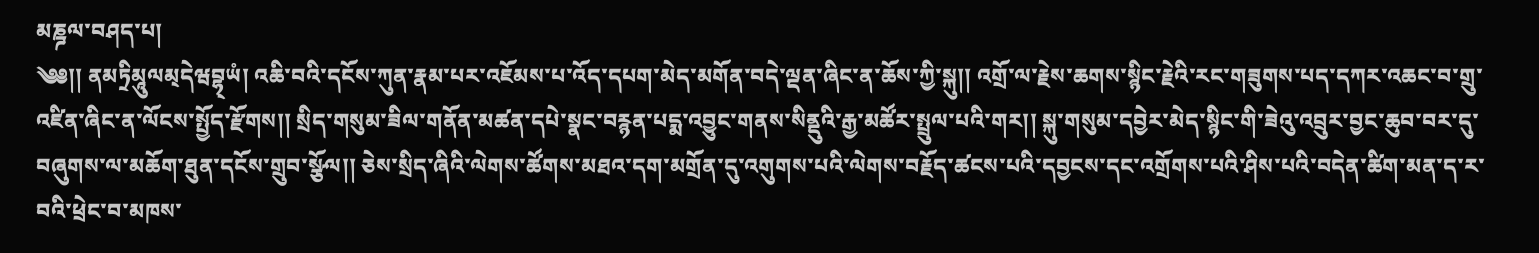མཎྜལ་བཤད་པ།
༄༅།། ནམཏྲིམཱུལམ྄དེཝབྷ྄ཡཾ། འཆི་བའི་དངོས་ཀུན་རྣམ་པར་འཇོམས་པ་འོད་དཔག་མེད་མགོན་བདེ་ལྡན་ཞིང་ན་ཆོས་ཀྱི་སྐུ།། འགྲོ་ལ་རྗེས་ཆགས་སྙིང་རྗེའི་རང་གཟུགས་པད་དཀར་འཆང་བ་གྲུ་འཛིན་ཞིང་ན་ལོངས་སྤྱོད་རྫོགས།། སྲིད་གསུམ་ཟིལ་གནོན་མཚན་དཔེ་སྣང་བརྙན་པདྨ་འབྱུང་གནས་སིནྡུའི་རྒྱ་མཚོར་སྤྲུལ་པའི་གར།། སྐུ་གསུམ་དབྱེར་མེད་སྙིང་གི་ཟེའུ་འབྲུར་བྱང་ཆུབ་བར་དུ་བཞུགས་ལ་མཆོག་ཐུན་དངོས་གྲུབ་སྩོལ།། ཅེས་སྲིད་ཞིའི་ལེགས་ཚོགས་མཐའ་དག་མགྲོན་དུ་འགུགས་པའི་ལེགས་བརྗོད་ཚངས་པའི་དབྱངས་དང་འགྲོགས་པའི་ཤིས་པའི་བདེན་ཚིག་མན་ད་ར་བའི་ཕྲེང་བ་མཁས་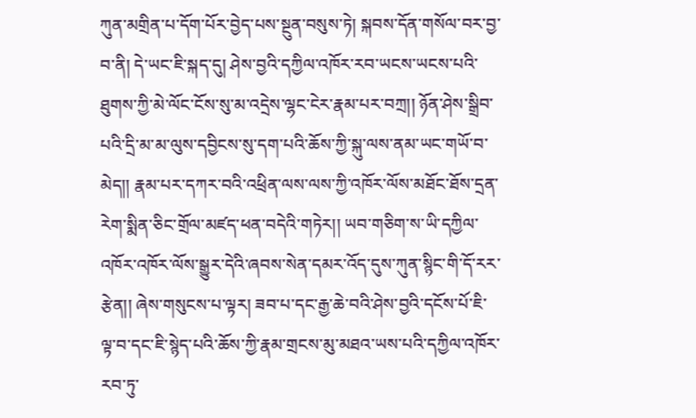ཀུན་མགྲིན་པ་དོག་པོར་བྱེད་པས་སྔུན་བསུས་ཏེ། སྐབས་དོན་གསོལ་བར་བྱ་བ་ནི། དེ་ཡང་ཇི་སྐད་དུ། ཤེས་བྱའི་དཀྱིལ་འཁོར་རབ་ཡངས་ཡངས་པའི་ཐུགས་ཀྱི་མེ་ལོང་ངོས་སུ་མ་འདྲེས་ལྷང་ངེར་རྣམ་པར་བཀྲ།། ཉོན་ཤེས་སྒྲིབ་པའི་དྲི་མ་མ་ལུས་དབྱིངས་སུ་དག་པའི་ཆོས་ཀྱི་སྐུ་ལས་ནམ་ཡང་གཡོ་བ་མེད།། རྣམ་པར་དཀར་བའི་འཕྲིན་ལས་ལས་ཀྱི་འཁོར་ལོས་མཐོང་ཐོས་དྲན་རེག་སྨིན་ཅིང་གྲོལ་མཛད་ཕན་བདེའི་གཏེར།། ཡབ་གཅིག་ས་ཡི་དཀྱིལ་འཁོར་འཁོར་ལོས་སྒྱུར་དེའི་ཞབས་སེན་དམར་འོད་དུས་ཀུན་སྙིང་གི་དོ་རར་རྩེན།། ཞེས་གསུངས་པ་ལྟར། ཟབ་པ་དང་རྒྱ་ཆེ་བའི་ཤེས་བྱའི་དངོས་པོ་ཇི་ལྟ་བ་དང་ཇི་སྙེད་པའི་ཆོས་ཀྱི་རྣམ་གྲངས་མུ་མཐའ་ཡས་པའི་དཀྱིལ་འཁོར་རབ་ཏུ་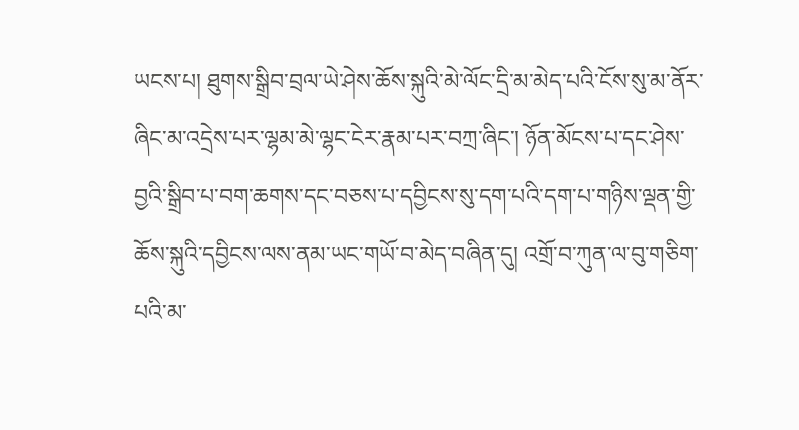ཡངས་པ། ཐུགས་སྒྲིབ་བྲལ་ཡེ་ཤེས་ཆོས་སྐུའི་མེ་ལོང་དྲི་མ་མེད་པའི་ངོས་སུ་མ་ནོར་ཞིང་མ་འདྲེས་པར་ལྷམ་མེ་ལྷང་ངེར་རྣམ་པར་བཀྲ་ཞིང་། ཉོན་མོངས་པ་དང་ཤེས་བྱའི་སྒྲིབ་པ་བག་ཆགས་དང་བཅས་པ་དབྱིངས་སུ་དག་པའི་དག་པ་གཉིས་ལྡན་གྱི་ཆོས་སྐུའི་དབྱིངས་ལས་ནམ་ཡང་གཡོ་བ་མེད་བཞིན་དུ། འགྲོ་བ་ཀུན་ལ་བུ་གཅིག་པའི་མ་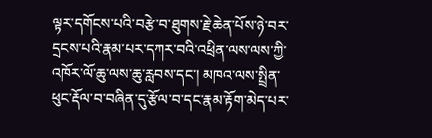ལྟར་དགོངས་པའི་བརྩེ་བ་ཐུགས་རྗེ་ཆེན་པོས་ཉེ་བར་དྲངས་པའི་རྣམ་པར་དཀར་བའི་འཕྲིན་ལས་ལས་ཀྱི་འཁོར་ལོ་ཆུ་ལས་ཆུ་རླབས་དང་། མཁའ་ལས་སྤྲིན་ཕུང་རྡོལ་བ་བཞིན་དུ་རྩོལ་བ་དང་རྣམ་རྟོག་མེད་པར་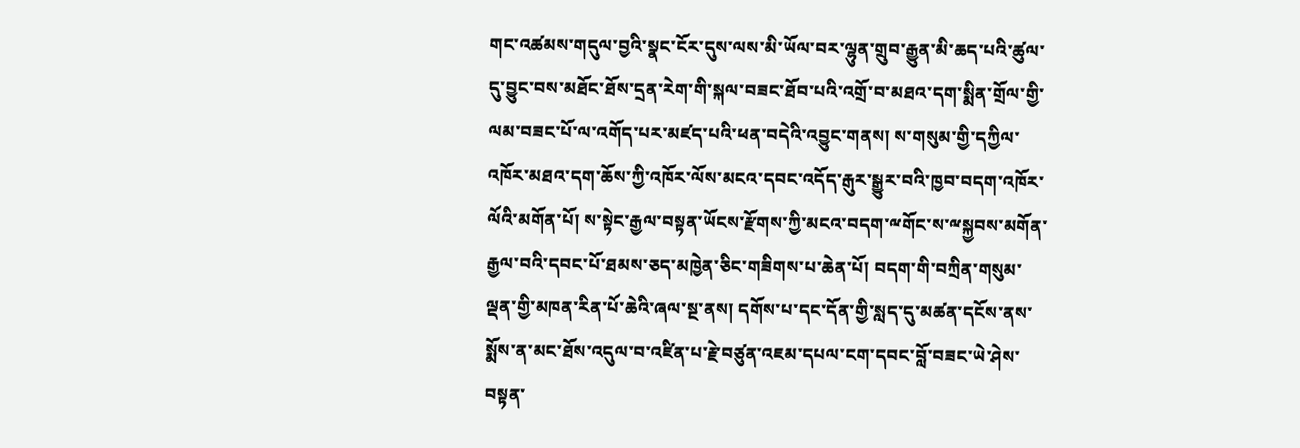གང་འཚམས་གདུལ་བྱའི་སྣང་ངོར་དུས་ལས་མི་ཡོལ་བར་ལྷུན་གྲུབ་རྒྱུན་མི་ཆད་པའི་ཚུལ་དུ་བྱུང་བས་མཐོང་ཐོས་དྲན་རེག་གི་སྐལ་བཟང་ཐོབ་པའི་འགྲོ་བ་མཐའ་དག་སྨིན་གྲོལ་གྱི་ལམ་བཟང་པོ་ལ་འགོད་པར་མཛད་པའི་ཕན་བདེའི་འབྱུང་གནས། ས་གསུམ་གྱི་དཀྱིལ་འཁོར་མཐའ་དག་ཆོས་ཀྱི་འཁོར་ལོས་མངའ་དབང་འདོད་རྒུར་སྒྱུར་བའི་ཁྱབ་བདག་འཁོར་ལོའི་མགོན་པོ། ས་སྟེང་རྒྱལ་བསྟན་ཡོངས་རྫོགས་ཀྱི་མངའ་བདག་ྋགོང་ས་ྋསྐྱབས་མགོན་རྒྱལ་བའི་དབང་པོ་ཐམས་ཅད་མཁྱེན་ཅིང་གཟིགས་པ་ཆེན་པོ། བདག་གི་བཀྲིན་གསུམ་ལྡན་གྱི་མཁན་རིན་པོ་ཆེའི་ཞལ་སྔ་ནས། དགོས་པ་དང་དོན་གྱི་སླད་དུ་མཚན་དངོས་ནས་སྨོས་ན་མང་ཐོས་འདུལ་བ་འཛིན་པ་རྗེ་བཙུན་འཇམ་དཔལ་ངག་དབང་བློ་བཟང་ཡེ་ཤེས་བསྟན་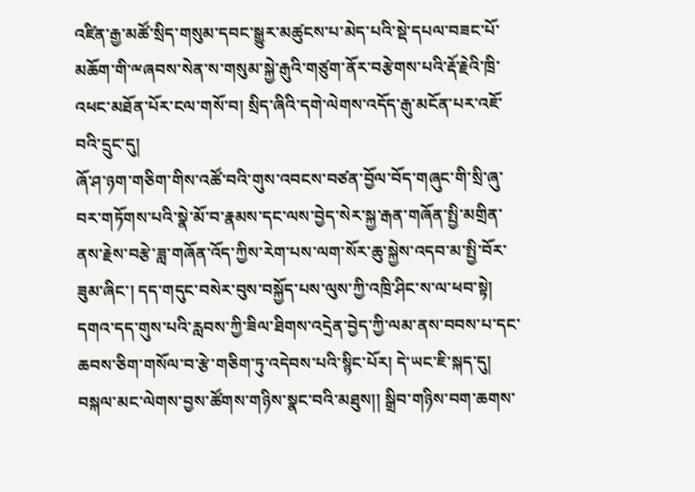འཛིན་རྒྱ་མཚོ་སྲིད་གསུམ་དབང་སྒྱུར་མཚུངས་པ་མེད་པའི་སྡེ་དཔལ་བཟང་པོ་མཆོག་གི་ྋཞབས་སེན་ས་གསུམ་སྐྱེ་རྒུའི་གཙུག་ནོར་བརྩེགས་པའི་རྡོ་རྗེའི་ཁྲི་འཕང་མཐོན་པོར་ངལ་གསོ་བ། སྲིད་ཞིའི་དགེ་ལེགས་འདོད་རྒུ་མངོན་པར་འཇོ་བའི་དྲུང་དུ།
ཞོ་ཤ་ཉག་གཅིག་གིས་འཚོ་བའི་གུས་འབངས་བཙན་བྱོལ་བོད་གཞུང་གི་སྲི་ཞུ་བར་གཏོགས་པའི་སྣེ་མོ་བ་རྣམས་དང་ལས་བྱེད་སེར་སྐྱ་རྒན་གཞོན་སྤྱི་མགྲིན་ནས་རྗེས་བརྩེ་ཟླ་གཞོན་འོད་ཀྱིས་རེག་པས་ལག་སོར་ཆུ་སྐྱེས་འདབ་མ་སྤྱི་བོར་ཟུམ་ཞིང་། དད་གདུང་བསེར་བུས་བསྐྱོད་པས་ལུས་ཀྱི་འཁྲི་ཤིང་ས་ལ་ཕབ་སྟེ། དགའ་དད་གུས་པའི་རླབས་ཀྱི་ཟིལ་ཐིགས་འདྲེན་བྱེད་ཀྱི་ལམ་ནས་བབས་པ་དང་ཆབས་ཅིག་གསོལ་བ་རྩེ་གཅིག་ཏུ་འདེབས་པའི་སྙིང་པོར། དེ་ཡང་ཇི་སྐད་དུ། བསྐལ་མང་ལེགས་བྱས་ཚོགས་གཉིས་སྣང་བའི་མཐུས།། སྒྲིབ་གཉིས་བག་ཆགས་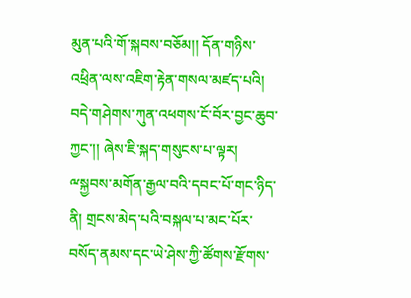མུན་པའི་གོ་སྐབས་བཅོམ།། དོན་གཉིས་འཕྲིན་ལས་འཇིག་རྟེན་གསལ་མཛད་པའི། བདེ་གཤེགས་ཀུན་འཕགས་ངོ་བོར་བྱང་ཆུབ་ཀྱང་།། ཞེས་ཇི་སྐད་གསུངས་པ་ལྟར། ྋསྐྱབས་མགོན་རྒྱལ་བའི་དབང་པོ་གང་ཉིད་ནི། གྲངས་མེད་པའི་བསྐལ་པ་མང་པོར་བསོད་ནམས་དང་ཡེ་ཤེས་ཀྱི་ཚོགས་རྫོགས་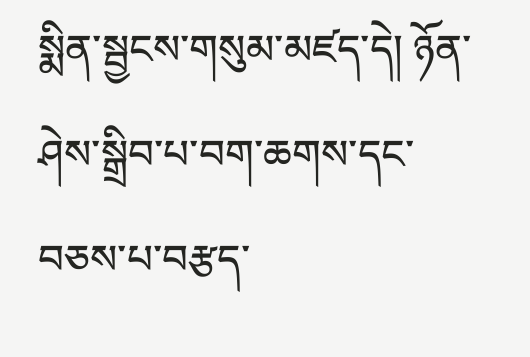སྨིན་སྦྱངས་གསུམ་མཛད་དེ། ཉོན་ཤེས་སྒྲིབ་པ་བག་ཆགས་དང་བཅས་པ་བརྩད་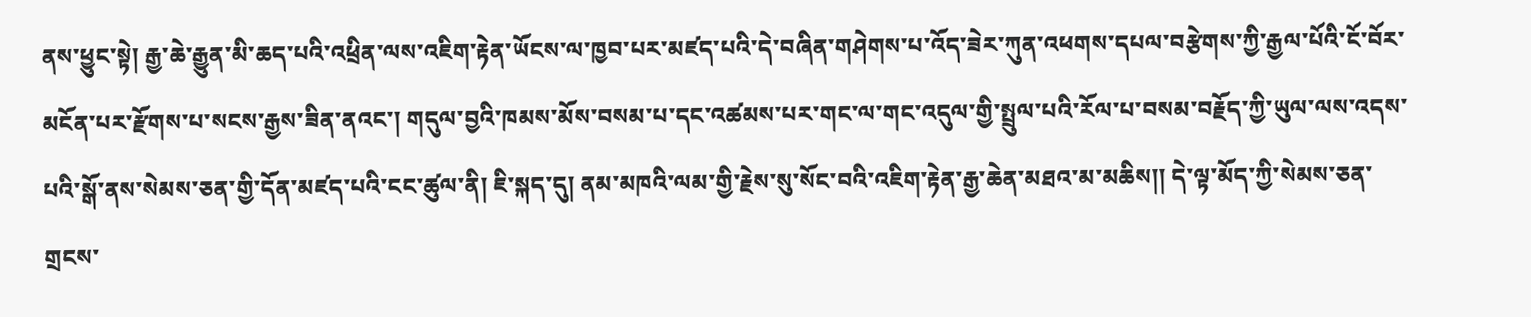ནས་ཕྱུང་སྟེ། རྒྱ་ཆེ་རྒྱུན་མི་ཆད་པའི་འཕྲིན་ལས་འཇིག་རྟེན་ཡོངས་ལ་ཁྱབ་པར་མཛད་པའི་དེ་བཞིན་གཤེགས་པ་འོད་ཟེར་ཀུན་འཕགས་དཔལ་བརྩེགས་ཀྱི་རྒྱལ་པོའི་ངོ་བོར་མངོན་པར་རྫོགས་པ་སངས་རྒྱས་ཟིན་ནའང་། གདུལ་བྱའི་ཁམས་མོས་བསམ་པ་དང་འཚམས་པར་གང་ལ་གང་འདུལ་གྱི་སྤྲུལ་པའི་རོལ་པ་བསམ་བརྗོད་ཀྱི་ཡུལ་ལས་འདས་པའི་སྒོ་ནས་སེམས་ཅན་གྱི་དོན་མཛད་པའི་ངང་ཚུལ་ནི། ཇི་སྐད་དུ། ནམ་མཁའི་ལམ་གྱི་རྗེས་སུ་སོང་བའི་འཇིག་རྟེན་རྒྱ་ཆེན་མཐའ་མ་མཆིས།། དེ་ལྟ་མོད་ཀྱི་སེམས་ཅན་གྲངས་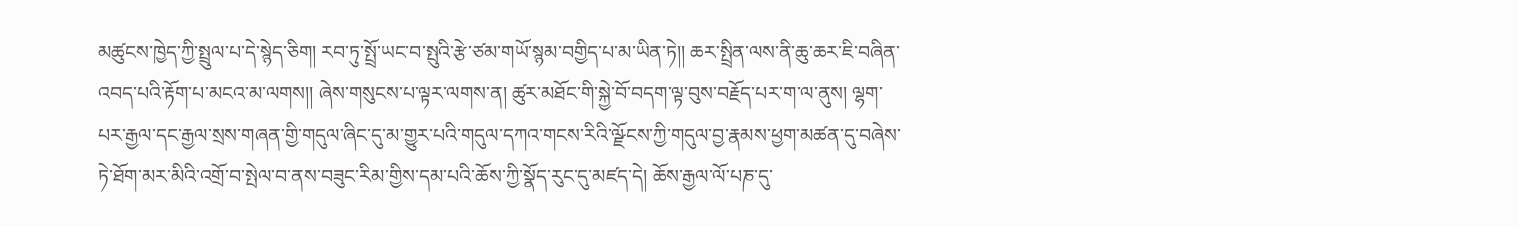མཚུངས་ཁྱེད་ཀྱི་སྤྲུལ་པ་དེ་སྙེད་ཅིག། རབ་ཏུ་སྤྲོ་ཡང་བ་སྤུའི་རྩེ་ཙམ་གཡོ་སྙམ་བགྱིད་པ་མ་ཡིན་ཏེ།། ཆར་སྤྲིན་ལས་ནི་ཆུ་ཆར་ཇི་བཞིན་འབད་པའི་རྟོག་པ་མངའ་མ་ལགས།། ཞེས་གསུངས་པ་ལྟར་ལགས་ན། ཚུར་མཐོང་གི་སྐྱེ་བོ་བདག་ལྟ་བུས་བརྗོད་པར་ག་ལ་ནུས། ལྷག་པར་རྒྱལ་དང་རྒྱལ་སྲས་གཞན་གྱི་གདུལ་ཞིང་དུ་མ་གྱུར་པའི་གདུལ་དཀའ་གངས་རིའི་ལྫོངས་ཀྱི་གདུལ་བྱ་རྣམས་ཕྱག་མཚན་དུ་བཞེས་ཏེ་ཐོག་མར་མིའི་འགྲོ་བ་སྤེལ་བ་ནས་བཟུང་རིམ་གྱིས་དམ་པའི་ཆོས་ཀྱི་སྣོད་རུང་དུ་མཛད་དེ། ཆོས་རྒྱལ་ལོ་པཎ་དུ་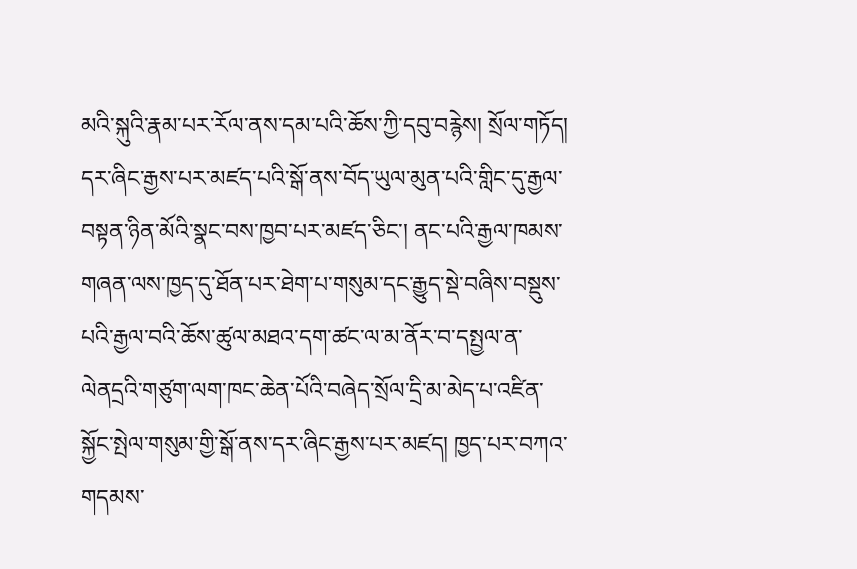མའི་སྐུའི་རྣམ་པར་རོལ་ནས་དམ་པའི་ཆོས་ཀྱི་དབུ་བརྙེས། སྲོལ་གཏོད། དར་ཞིང་རྒྱས་པར་མཛད་པའི་སྒོ་ནས་བོད་ཡུལ་མུན་པའི་གླིང་དུ་རྒྱལ་བསྟན་ཉིན་མོའི་སྣང་བས་ཁྱབ་པར་མཛད་ཅིང་། ནང་པའི་རྒྱལ་ཁམས་གཞན་ལས་ཁྱད་དུ་ཐོན་པར་ཐེག་པ་གསུམ་དང་རྒྱུད་སྡེ་བཞིས་བསྡུས་པའི་རྒྱལ་བའི་ཆོས་ཚུལ་མཐའ་དག་ཚང་ལ་མ་ནོར་བ་དསྤྱལ་ན་ལེནདྲའི་གཙུག་ལག་ཁང་ཆེན་པོའི་བཞེད་སྲོལ་དྲི་མ་མེད་པ་འཛིན་སྐྱོང་སྤེལ་གསུམ་གྱི་སྒོ་ནས་དར་ཞིང་རྒྱས་པར་མཛད། ཁྱད་པར་བཀའ་གདམས་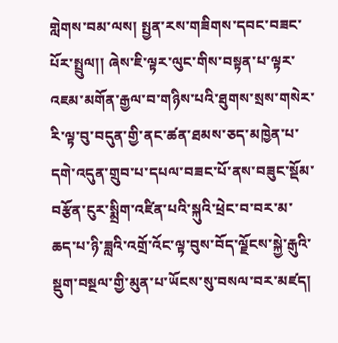གླེགས་བམ་ལས། སྤྱན་རས་གཟིགས་དབང་བཟང་པོར་སྤྲུལ།། ཞེས་ཇི་ལྟར་ལུང་གིས་བསྟན་པ་ལྟར་འཇམ་མགོན་རྒྱལ་བ་གཉིས་པའི་ཐུགས་སྲས་གསེར་རི་ལྟ་བུ་བདུན་གྱི་ནང་ཚན་ཐམས་ཅད་མཁྱེན་པ་དགེ་འདུན་གྲུབ་པ་དཔལ་བཟང་པོ་ནས་བཟུང་སྡོམ་བརྩོན་ངུར་སྨྲིག་འཛིན་པའི་སྐུའི་ཕྲེང་བ་བར་མ་ཆད་པ་ཉི་ཟླའི་འགྲོ་འོང་ལྟ་བུས་བོད་ལྗོངས་སྐྱེ་རྒུའི་སྡུག་བསྔལ་གྱི་མུན་པ་ཡོངས་སུ་བསལ་བར་མཛད།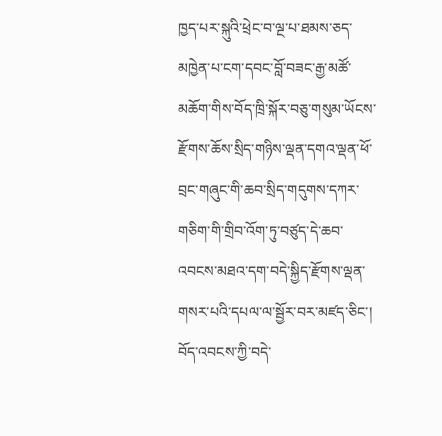ཁྱད་པར་སྐུའི་ཕྲེང་བ་ལྔ་པ་ཐམས་ཅད་མཁྱེན་པ་ངག་དབང་བློ་བཟང་རྒྱ་མཚོ་མཆོག་གིས་བོད་ཁྲི་སྐོར་བཅུ་གསུམ་ཡོངས་རྫོགས་ཆོས་སྲིད་གཉིས་ལྡན་དགའ་ལྡན་ཕོ་བྲང་གཞུང་གི་ཆབ་སྲིད་གདུགས་དཀར་གཅིག་གི་གྲིབ་འོག་ཏུ་བཙུད་དེ་ཆབ་འབངས་མཐའ་དག་བདེ་སྐྱིད་རྫོགས་ལྡན་གསར་པའི་དཔལ་ལ་སྦྱོར་བར་མཛད་ཅིང་། བོད་འབངས་ཀྱི་བདེ་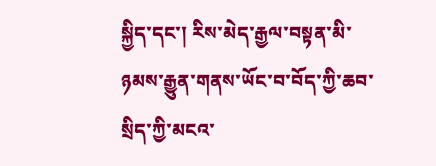སྐྱིད་དང་། རིས་མེད་རྒྱལ་བསྟན་མི་ཉམས་རྒྱུན་གནས་ཡོང་བ་བོད་ཀྱི་ཆབ་སྲིད་ཀྱི་མངའ་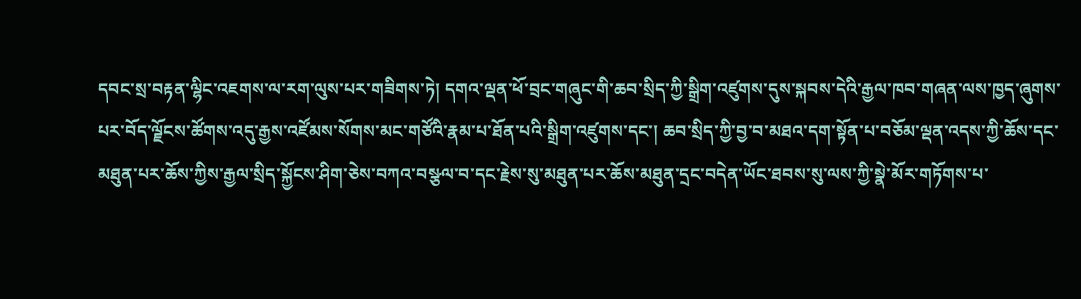དབང་སྲ་བརྟན་ལྷིང་འཇགས་ལ་རག་ལུས་པར་གཟིགས་ཏེ། དགའ་ལྡན་ཕོ་བྲང་གཞུང་གི་ཆབ་སྲིད་ཀྱི་སྒྲིག་འཛུགས་དུས་སྐབས་དེའི་རྒྱལ་ཁབ་གཞན་ལས་ཁྱད་ཞུགས་པར་བོད་ལྗོངས་ཚོགས་འདུ་རྒྱས་འཛོམས་སོགས་མང་གཙོའི་རྣམ་པ་ཐོན་པའི་སྒྲིག་འཛུགས་དང་། ཆབ་སྲིད་ཀྱི་བྱ་བ་མཐའ་དག་སྟོན་པ་བཅོམ་ལྡན་འདས་ཀྱི་ཆོས་དང་མཐུན་པར་ཆོས་ཀྱིས་རྒྱལ་སྲིད་སྐྱོངས་ཤིག་ཅེས་བཀའ་བསྩལ་བ་དང་རྗེས་སུ་མཐུན་པར་ཆོས་མཐུན་དྲང་བདེན་ཡོང་ཐབས་སུ་ལས་ཀྱི་སྣེ་མོར་གཏོགས་པ་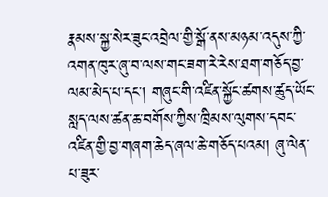རྣམས་སྐྱ་སེར་ཟུང་འབྲེལ་གྱི་སྒོ་ནས་མཉམ་འདུས་ཀྱི་འགན་ཁུར་ཞུ་བ་ལས་གང་ཟག་རེ་རེས་ཐག་གཅོད་བྱ་ལམ་མེད་པ་དང་། གཞུང་གི་འཛིན་སྐྱོང་ཚགས་ཚུད་ཡོང་སླད་ལས་ཚན་ཆ་བགོས་ཀྱིས་ཁྲིམས་ལུགས་དབང་འཛིན་གྱི་བྱ་གཞག་ཆེད་ཞལ་ཆེ་གཅོད་པའམ། ཞུ་ལེན་པ་ཟུར་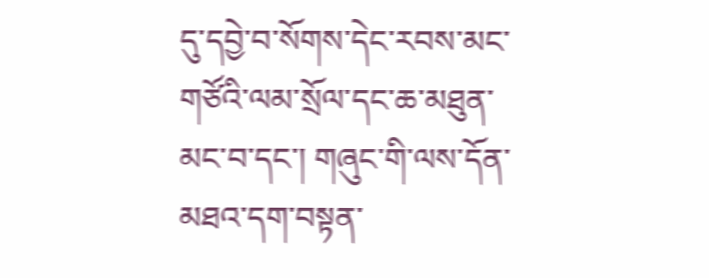དུ་དབྱེ་བ་སོགས་དེང་རབས་མང་གཙོའི་ལམ་སྲོལ་དང་ཆ་མཐུན་མང་བ་དང་། གཞུང་གི་ལས་དོན་མཐའ་དག་བསྟན་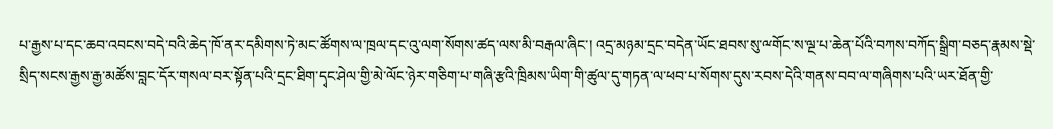པ་རྒྱས་པ་དང་ཆབ་འབངས་བདེ་བའི་ཆེད་ཁོ་ནར་དམིགས་ཏེ་མང་ཚོགས་ལ་ཁྲལ་དང་འུ་ལག་སོགས་ཚད་ལས་མི་བརྒལ་ཞིང་། འདྲ་མཉམ་དྲང་བདེན་ཡོང་ཐབས་སུ་ྋགོང་ས་ལྔ་པ་ཆེན་པོའི་བཀས་བཀོད་སྒྲིག་བཅད་རྣམས་སྡེ་སྲིད་སངས་རྒྱས་རྒྱ་མཚོས་བླང་དོར་གསལ་བར་སྟོན་པའི་དྲང་ཐིག་དྭང་ཤེལ་གྱི་མེ་ལོང་ཉེར་གཅིག་པ་གཞི་རྩའི་ཁྲིམས་ཡིག་གི་ཚུལ་དུ་གཏན་ལ་ཕབ་པ་སོགས་དུས་རབས་དེའི་གནས་བབ་ལ་གཞིགས་པའི་ཡར་ཐོན་གྱི་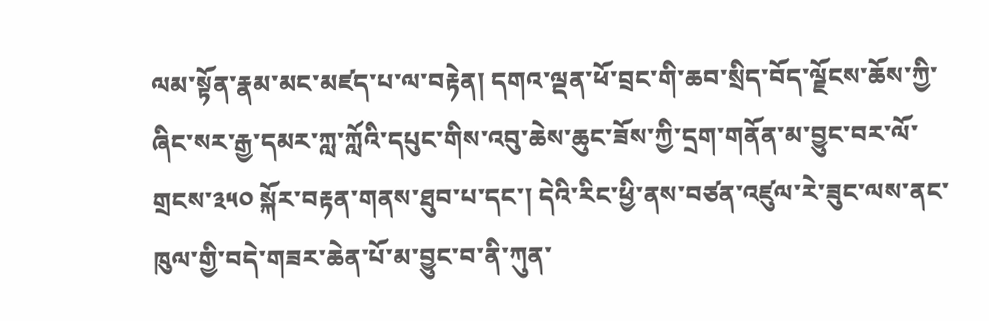ལམ་སྟོན་རྣམ་མང་མཛད་པ་ལ་བརྟེན། དགའ་ལྡན་ཕོ་བྲང་གི་ཆབ་སྲིད་བོད་ལྗོངས་ཆོས་ཀྱི་ཞིང་སར་རྒྱ་དམར་ཀླ་ཀློའི་དཔུང་གིས་འབུ་ཆེས་ཆུང་ཟོས་ཀྱི་དྲག་གནོན་མ་བྱུང་བར་ལོ་གྲངས་༣༥༠ སྐོར་བརྟན་གནས་ཐུབ་པ་དང་། དེའི་རིང་ཕྱི་ནས་བཙན་འཛུལ་རེ་ཟུང་ལས་ནང་ཁུལ་གྱི་བདེ་གཟར་ཆེན་པོ་མ་བྱུང་བ་ནི་ཀུན་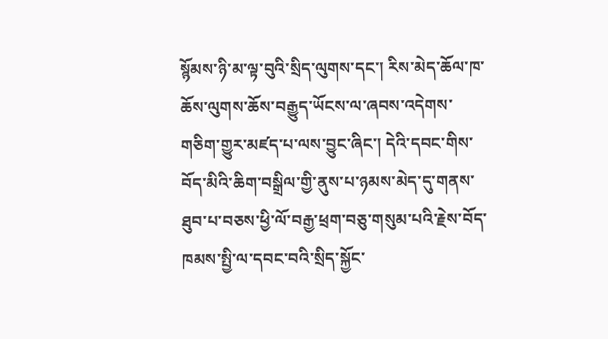སྙོམས་ཉི་མ་ལྟ་བུའི་སྲིད་ལུགས་དང་། རིས་མེད་ཆོལ་ཁ་ཆོས་ལུགས་ཆོས་བརྒྱུད་ཡོངས་ལ་ཞབས་འདེགས་གཅིག་གྱུར་མཛད་པ་ལས་བྱུང་ཞིང་། དེའི་དབང་གིས་བོད་མིའི་ཆིག་བསྒྲིལ་གྱི་ནུས་པ་ཉམས་མེད་དུ་གནས་ཐུབ་པ་བཅས་ཕྱི་ལོ་བརྒྱ་ཕྲག་བཅུ་གསུམ་པའི་རྗེས་བོད་ཁམས་སྤྱི་ལ་དབང་བའི་སྲིད་སྐྱོང་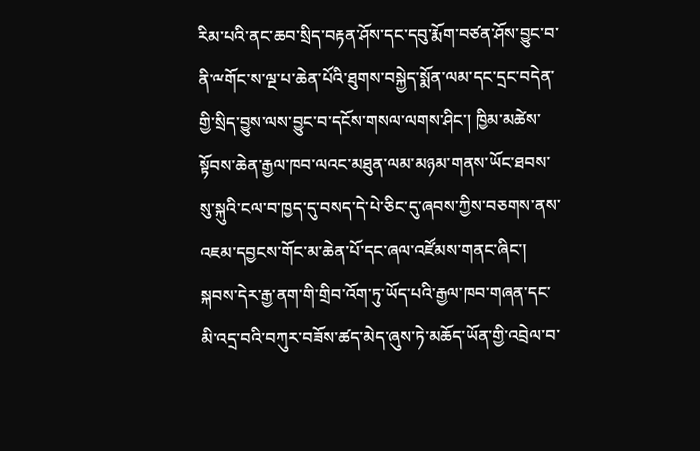རིམ་པའི་ནང་ཆབ་སྲིད་བརྟན་ཤོས་དང་དབུ་རྨོག་བཙན་ཤོས་བྱུང་བ་ནི་ྋགོང་ས་ལྔ་པ་ཆེན་པོའི་ཐུགས་བསྐྱེད་སྨོན་ལམ་དང་དྲང་བདེན་གྱི་སྲིད་བྱུས་ལས་བྱུང་བ་དངོས་གསལ་ལགས་ཤིང་། ཁྱིམ་མཚེས་སྟོབས་ཆེན་རྒྱལ་ཁབ་ལའང་མཐུན་ལམ་མཉམ་གནས་ཡོང་ཐབས་སུ་སྐུའི་ངལ་བ་ཁྱད་དུ་བསད་དེ་པེ་ཅིང་དུ་ཞབས་ཀྱིས་བཅགས་ནས་འཇམ་དབྱངས་གོང་མ་ཆེན་པོ་དང་ཞལ་འཛོམས་གནང་ཞིང་། སྐབས་དེར་རྒྱ་ནག་གི་གྲིབ་འོག་ཏུ་ཡོད་པའི་རྒྱལ་ཁབ་གཞན་དང་མི་འདྲ་བའི་བཀུར་བཟོས་ཚད་མེད་ཞུས་ཏེ་མཆོད་ཡོན་གྱི་འབྲེལ་བ་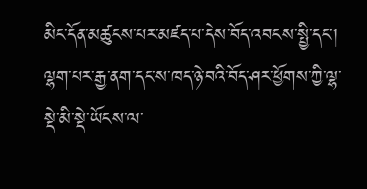མིང་དོན་མཚུངས་པར་མཛད་པ་དེས་བོད་འབངས་སྤྱི་དང་། ལྷག་པར་རྒྱ་ནག་དང་ས་ཁད་ཉེ་བའི་བོད་ཤར་ཕྱོགས་ཀྱི་ལྷ་སྡེ་མི་སྡེ་ཡོངས་ལ་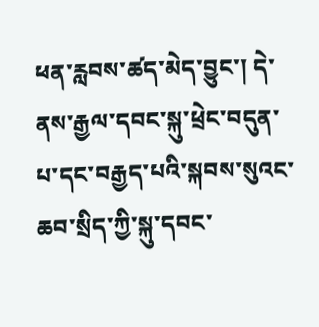ཕན་རླབས་ཚད་མེད་བྱུང་། དེ་ནས་རྒྱལ་དབང་སྐུ་ཕྲེང་བདུན་པ་དང་བརྒྱད་པའི་སྐབས་སུའང་ཆབ་སྲིད་ཀྱི་སྐུ་དབང་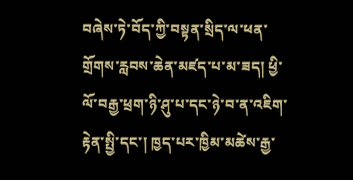བཞེས་ཏེ་བོད་ཀྱི་བསྟན་སྲིད་ལ་ཕན་གྲོགས་རླབས་ཆེན་མཛད་པ་མ་ཟད། ཕྱི་ལོ་བརྒྱ་ཕྲག་ཉི་ཤུ་པ་དང་ཉེ་བ་ན་འཇིག་རྟེན་སྤྱི་དང་། ཁྱད་པར་ཁྱིམ་མཚེས་རྒྱ་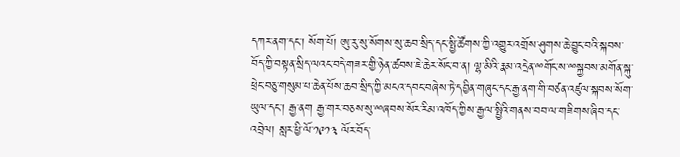དཀར་ནག་དང་། སོག་པོ། ཨུ་རུ་སུ་སོགས་སུ་ཆབ་སྲིད་དང་སྤྱི་ཚོགས་ཀྱི་འགྱུར་འགྲོས་ཤུགས་ཆེ་བྱུང་བའི་སྐབས་བོད་ཀྱི་བསྟན་སྲིད་ལའང་བདེ་གཟར་གྱི་ཉེན་ཚབས་ཇེ་ཆེར་སོང་བ་ན། ལྷ་མིའི་རྣམ་འདྲེན་ྋགོང་ས་ྋསྐྱབས་མགོན་སྐུ་ཕྲེང་བཅུ་གསུམ་པ་ཆེན་པོས་ཆབ་སྲིད་ཀྱི་མངའ་དབང་བཞེས་ཏེ་དབྱིན་གཞུང་དང་རྒྱ་ནག་གི་བཙན་འཛུལ་སྐབས་སོག་ཡུལ་དང་། རྒྱ་ནག རྒྱ་གར་བཅས་སུ་ྋཞབས་སོར་རིམ་འཁོད་ཀྱིས་རྒྱལ་སྤྱིའི་གནས་བབ་ལ་གཟིགས་ཞིབ་དང་འབྲེལ། སླར་ཕྱི་ལོ་༡༩༡༣ ལོར་བོད་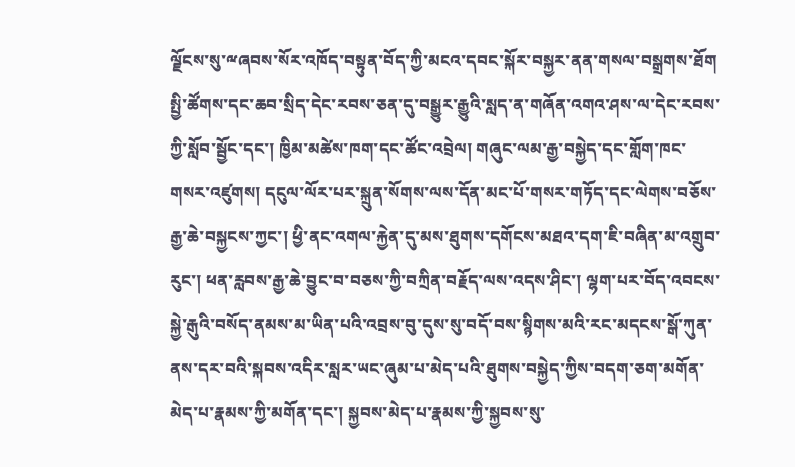ལྗོངས་སུ་ྋཞབས་སོར་འཁོད་བསྟུན་བོད་ཀྱི་མངའ་དབང་སྐོར་བསྐྱར་ནན་གསལ་བསྒྲགས་ཐོག སྤྱི་ཚོགས་དང་ཆབ་སྲིད་དེང་རབས་ཅན་དུ་བསྒྱུར་རྒྱུའི་སླད་ན་གཞོན་འགའ་ཤས་ལ་དེང་རབས་ཀྱི་སློབ་སྦྱོང་དང་། ཁྱིམ་མཚེས་ཁག་དང་ཚོང་འབྲེལ། གཞུང་ལམ་རྒྱ་བསྐྱེད་དང་གློག་ཁང་གསར་འཛུགས། དངུལ་ལོར་པར་སྐྲུན་སོགས་ལས་དོན་མང་པོ་གསར་གཏོད་དང་ལེགས་བཅོས་རྒྱ་ཆེ་བསྐྱངས་ཀྱང་། ཕྱི་ནང་འགལ་རྐྱེན་དུ་མས་ཐུགས་དགོངས་མཐའ་དག་ཇི་བཞིན་མ་འགྲུབ་རུང་། ཕན་རླབས་རྒྱ་ཆེ་བྱུང་བ་བཅས་ཀྱི་བཀྲིན་བརྗོད་ལས་འདས་ཤིང་། ལྷག་པར་བོད་འབངས་སྐྱེ་རྒུའི་བསོད་ནམས་མ་ཡིན་པའི་འབྲས་བུ་དུས་སུ་བདོ་བས་སྙིགས་མའི་རང་མདངས་སྒོ་ཀུན་ནས་དར་བའི་སྐབས་འདིར་སླར་ཡང་ཞུམ་པ་མེད་པའི་ཐུགས་བསྐྱེད་ཀྱིས་བདག་ཅག་མགོན་མེད་པ་རྣམས་ཀྱི་མགོན་དང་། སྐྱབས་མེད་པ་རྣམས་ཀྱི་སྐྱབས་སུ་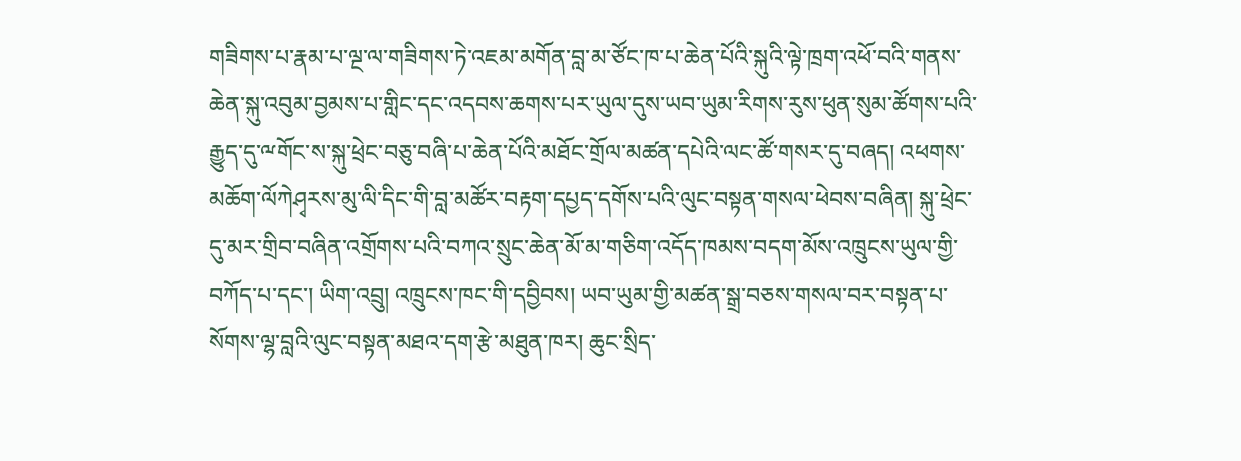གཟིགས་པ་རྣམ་པ་ལྔ་ལ་གཟིགས་ཏེ་འཇམ་མགོན་བླ་མ་ཙོང་ཁ་པ་ཆེན་པོའི་སྐུའི་ལྟེ་ཁྲག་འཕོ་བའི་གནས་ཆེན་སྐུ་འབུམ་བྱམས་པ་གླིང་དང་འདབས་ཆགས་པར་ཡུལ་དུས་ཡབ་ཡུམ་རིགས་རུས་ཕུན་སུམ་ཚོགས་པའི་རྒྱུད་དུ་ྋགོང་ས་སྐུ་ཕྲེང་བཅུ་བཞི་པ་ཆེན་པོའི་མཐོང་གྲོལ་མཚན་དཔེའི་ལང་ཚོ་གསར་དུ་བཞད། འཕགས་མཆོག་ལོཀེཤྭརས་མུ་ལི་དིང་གི་བླ་མཚོར་བརྟག་དཔྱད་དགོས་པའི་ལུང་བསྟན་གསལ་ཕེབས་བཞིན། སྐུ་ཕྲེང་དུ་མར་གྲིབ་བཞིན་འགྲོགས་པའི་བཀའ་སྲུང་ཆེན་མོ་མ་གཅིག་འདོད་ཁམས་བདག་མོས་འཁྲུངས་ཡུལ་གྱི་བཀོད་པ་དང་། ཡིག་འབྲུ། འཁྲུངས་ཁང་གི་དབྱིབས། ཡབ་ཡུམ་གྱི་མཚན་སྒྲ་བཅས་གསལ་བར་བསྟན་པ་སོགས་ལྷ་བླའི་ལུང་བསྟན་མཐའ་དག་རྩེ་མཐུན་ཁར། ཆུང་སྲིད་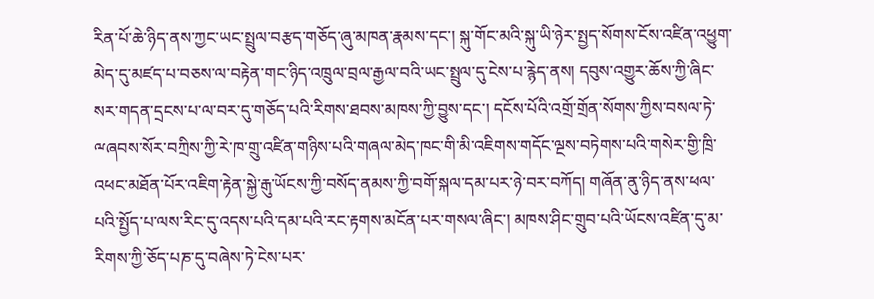རིན་པོ་ཆེ་ཉིད་ནས་ཀྱང་ཡང་སྤྲུལ་བརྩད་གཅོད་ཞུ་མཁན་རྣམས་དང་། སྐུ་གོང་མའི་སྐུ་ཡི་ཉེར་སྤྱད་སོགས་ངོས་འཛིན་འཕྱུག་མེད་དུ་མཛད་པ་བཅས་ལ་བརྟེན་གང་ཉིད་འཁྲུལ་བྲལ་རྒྱལ་བའི་ཡང་སྤྲུལ་དུ་ངེས་པ་རྙེད་ནས། དབུས་འགྱུར་ཆོས་ཀྱི་ཞིང་སར་གདན་དྲངས་པ་ལ་བར་དུ་གཅོད་པའི་རིགས་ཐབས་མཁས་ཀྱི་བྱུས་དང་། དངོས་པོའི་འགྲོ་གྲོན་སོགས་ཀྱིས་བསལ་ཏེ་ྋཞབས་སོར་བཀྲིས་ཀྱི་རེ་ཁ་གྲུ་འཛིན་གཉིས་པའི་གཞལ་མེད་ཁང་གི་མི་འཇིགས་གདོང་ལྔས་བཏེགས་པའི་གསེར་གྱི་ཁྲི་འཕང་མཐོན་པོར་འཇིག་རྟེན་སྐྱེ་རྒུ་ཡོངས་ཀྱི་བསོད་ནམས་ཀྱི་བགོ་སྐལ་དམ་པར་ཉེ་བར་བཀོད། གཞོན་ནུ་ཉིད་ནས་ཕལ་པའི་སྤྱོད་པ་ལས་རིང་དུ་འདས་པའི་དམ་པའི་རང་རྟགས་མངོན་པར་གསལ་ཞིང་། མཁས་ཤིང་གྲུབ་པའི་ཡོངས་འཛིན་དུ་མ་རིགས་ཀྱི་ཅོད་པཎ་དུ་བཞེས་ཏེ་ངེས་པར་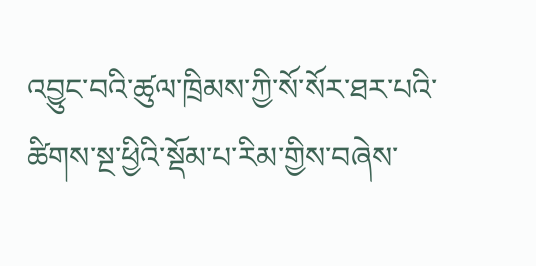འབྱུང་བའི་ཚུལ་ཁྲིམས་ཀྱི་སོ་སོར་ཐར་པའི་ཚིགས་སྔ་ཕྱིའི་སྡོམ་པ་རིམ་གྱིས་བཞེས་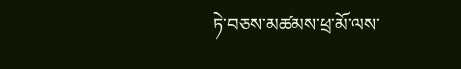ཏེ་བཅས་མཚམས་ཕྲ་མོ་ལས་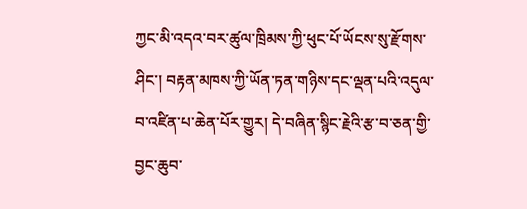ཀྱང་མི་འདའ་བར་ཚུལ་ཁྲིམས་ཀྱི་ཕུང་པོ་ཡོངས་སུ་རྫོགས་ཤིང་། བརྟན་མཁས་ཀྱི་ཡོན་ཏན་གཉིས་དང་ལྡན་པའི་འདུལ་བ་འཛིན་པ་ཆེན་པོར་གྱུར། དེ་བཞིན་སྙིང་རྗེའི་རྩ་བ་ཅན་གྱི་བྱང་ཆུབ་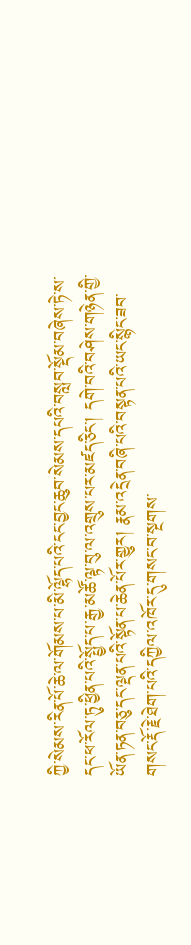ཀྱི་སེམས་རིན་པོ་ཆེ་ལ་གོམས་པ་མི་ལྷོད་པའི་ངང་བྱང་ཆུབ་སེམས་དཔའི་བསླབ་སྡོམ་བཞེས་ཏེ་ས་དང་ཕ་རོལ་ཏུ་ཕྱིན་པའི་སྤྱོད་པ་རྒྱ་མཚོ་ལྟ་བུ་ལ་འགྲུས་པར་མཛད་ཅིང་། དགེ་བའི་བཤེས་གཉེན་གྱི་ཡོན་ཏན་བཅུ་དང་ལྡན་པའི་སྟོན་པ་ཆེན་པོར་གྱུར། རྣམ་འདྲེན་བཞི་པའི་བསྟན་པའི་ཡང་སྙིང་ཟབ་གསང་རྡོ་རྗེ་ཐེག་པའི་དཀྱིལ་འཁོར་དུ་གསང་བ་སྔགས་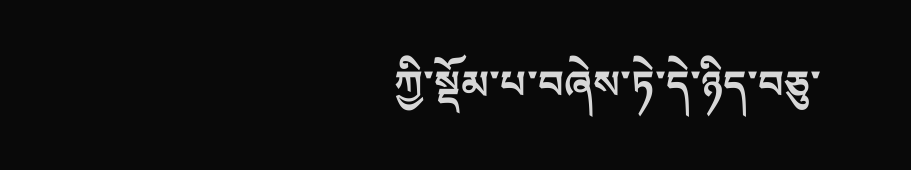ཀྱི་སྡོམ་པ་བཞེས་ཏེ་དེ་ཉིད་བཅུ་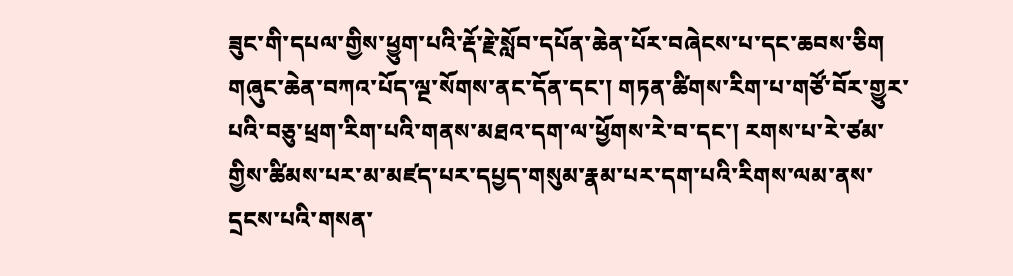ཟུང་གི་དཔལ་གྱིས་ཕྱུག་པའི་རྡོ་རྗེ་སློབ་དཔོན་ཆེན་པོར་བཞེངས་པ་དང་ཆབས་ཅིག གཞུང་ཆེན་བཀའ་པོད་ལྔ་སོགས་ནང་དོན་དང་། གཏན་ཚིགས་རིག་པ་གཙོ་བོར་གྱུར་པའི་བཅུ་ཕྲག་རིག་པའི་གནས་མཐའ་དག་ལ་ཕྱོགས་རེ་བ་དང་། རགས་པ་རེ་ཙམ་གྱིས་ཚིམས་པར་མ་མཛད་པར་དཔྱད་གསུམ་རྣམ་པར་དག་པའི་རིགས་ལམ་ནས་དྲངས་པའི་གསན་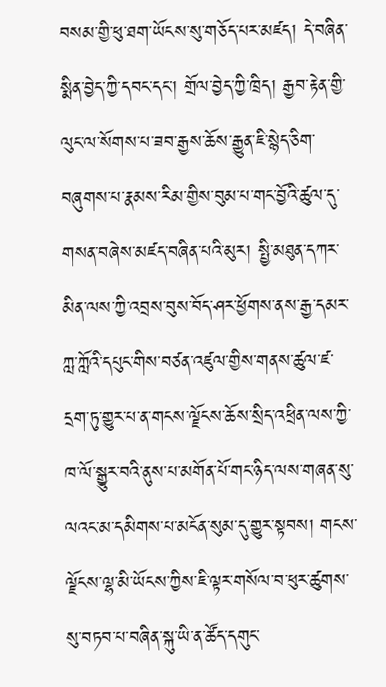བསམ་གྱི་ཕུ་ཐག་ཡོངས་སུ་གཅོད་པར་མཛད། དེ་བཞིན་སྨིན་བྱེད་ཀྱི་དབང་དང་། གྲོལ་བྱེད་ཀྱི་ཁྲིད། རྒྱབ་རྟེན་གྱི་ལུང་ལ་སོགས་པ་ཟབ་རྒྱས་ཆོས་རྒྱུན་ཇི་སྙེད་ཅིག་བཞུགས་པ་རྣམས་རིམ་གྱིས་བུམ་པ་གང་བྱོའི་ཚུལ་དུ་གསན་བཞེས་མཛད་བཞིན་པའི་མུར། སྤྱི་མཐུན་དཀར་མིན་ལས་ཀྱི་འབྲས་བུས་བོད་ཤར་ཕྱོགས་ནས་རྒྱ་དམར་ཀླ་ཀློའི་དཔུང་གིས་བཙན་འཛུལ་གྱིས་གནས་ཚུལ་ཛ་དྲག་ཏུ་གྱུར་པ་ན་གངས་ལྗོངས་ཆོས་སྲིད་འཕྲིན་ལས་ཀྱི་ཁ་ལོ་སྒྱུར་བའི་ནུས་པ་མགོན་པོ་གང་ཉིད་ལས་གཞན་སུ་ལའང་མ་དམིགས་པ་མངོན་སུམ་དུ་གྱུར་སྟབས། གངས་ལྗོངས་ལྷ་མི་ཡོངས་ཀྱིས་ཇི་ལྟར་གསོལ་བ་ཕུར་ཚུགས་སུ་བཏབ་པ་བཞིན་སྐུ་ཡི་ན་ཚོད་དགུང་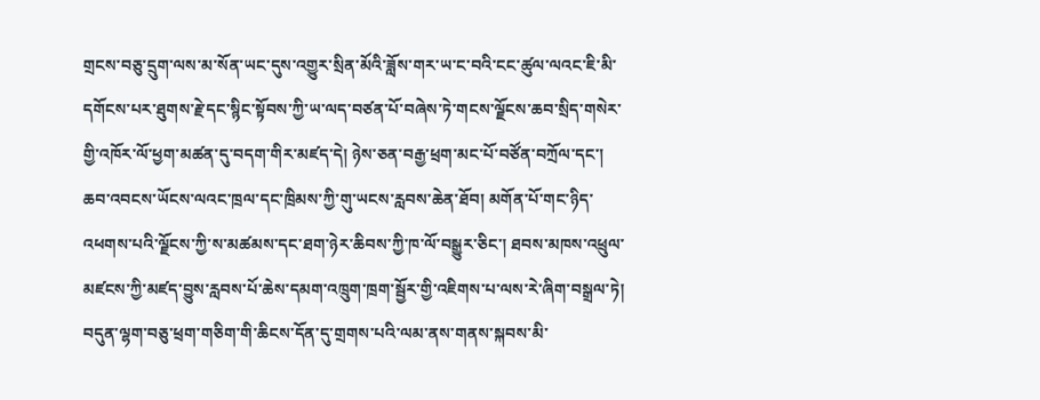གྲངས་བཅུ་དྲུག་ལས་མ་སོན་ཡང་དུས་འགྱུར་སྲིན་མོའི་ཟློས་གར་ཡ་ང་བའི་ངང་ཚུལ་ལའང་ཇི་མི་དགོངས་པར་ཐུགས་རྗེ་དང་སྙིང་སྟོབས་ཀྱི་ཡ་ལད་བཙན་པོ་བཞེས་ཏེ་གངས་ལྗོངས་ཆབ་སྲིད་གསེར་གྱི་འཁོར་ལོ་ཕྱག་མཚན་དུ་བདག་གིར་མཛད་དེ། ཉེས་ཅན་བརྒྱ་ཕྲག་མང་པོ་བཙོན་བཀྲོལ་དང་། ཆབ་འབངས་ཡོངས་ལའང་ཁྲལ་དང་ཁྲིམས་ཀྱི་གུ་ཡངས་རླབས་ཆེན་ཐོབ། མགོན་པོ་གང་ཉིད་འཕགས་པའི་ལྗོངས་ཀྱི་ས་མཚམས་དང་ཐག་ཉེར་ཆིབས་ཀྱི་ཁ་ལོ་བསྒྱུར་ཅིང་། ཐབས་མཁས་འཕྲུལ་མཛངས་ཀྱི་མཛད་བྱུས་རླབས་པོ་ཆེས་དམག་འཁྲུག་ཁྲག་སྦྱོར་གྱི་འཇིགས་པ་ལས་རེ་ཞིག་བསྒྲལ་ཏེ། བདུན་ལྷག་བཅུ་ཕྲག་གཅིག་གི་ཆིངས་དོན་དུ་གྲགས་པའི་ལམ་ནས་གནས་སྐབས་མི་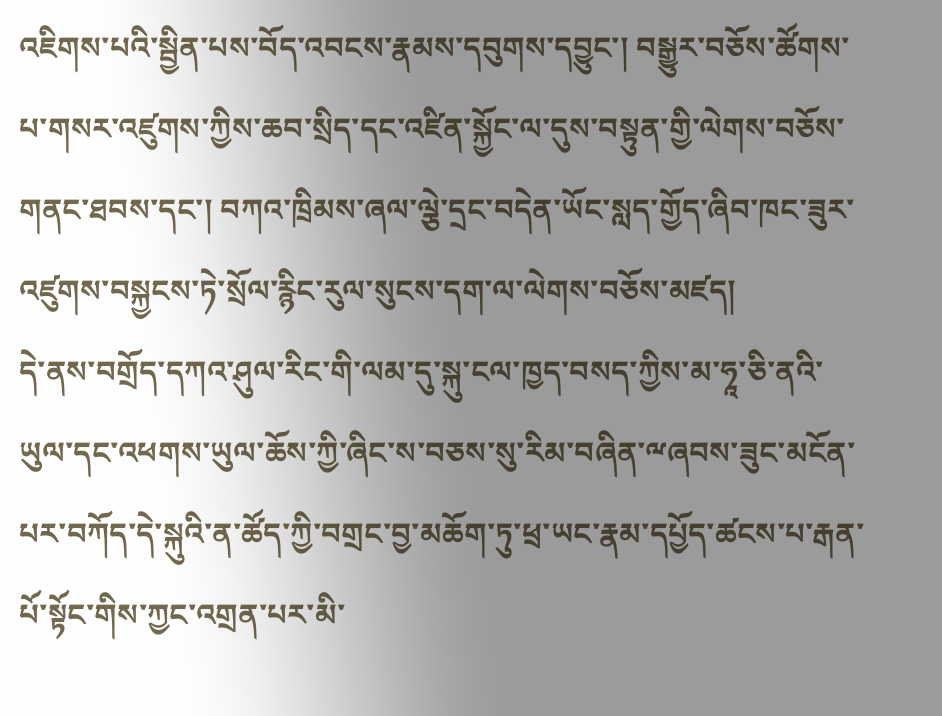འཇིགས་པའི་སྦྱིན་པས་བོད་འབངས་རྣམས་དབུགས་དབྱུང་། བསྒྱུར་བཅོས་ཚོགས་པ་གསར་འཛུགས་ཀྱིས་ཆབ་སྲིད་དང་འཛིན་སྐྱོང་ལ་དུས་བསྟུན་གྱི་ལེགས་བཅོས་གནང་ཐབས་དང་། བཀའ་ཁྲིམས་ཞལ་ལྕེ་དྲང་བདེན་ཡོང་སླད་གྱོད་ཞིབ་ཁང་ཟུར་འཛུགས་བསྐྱངས་ཏེ་སྲོལ་རྙིང་རུལ་སུངས་དག་ལ་ལེགས་བཅོས་མཛད།
དེ་ནས་བགྲོད་དཀའ་ཤུལ་རིང་གི་ལམ་དུ་སྐུ་ངལ་ཁྱད་བསད་ཀྱིས་མ་ཧཱ་ཅི་ནའི་ཡུལ་དང་འཕགས་ཡུལ་ཆོས་ཀྱི་ཞིང་ས་བཅས་སུ་རིམ་བཞིན་ྋཞབས་ཟུང་མངོན་པར་བཀོད་དེ་སྐུའི་ན་ཚོད་ཀྱི་བགྲང་བྱ་མཆོག་ཏུ་ཕྲ་ཡང་རྣམ་དཔྱོད་ཚངས་པ་རྒན་པོ་སྟོང་གིས་ཀྱང་འགྲན་པར་མི་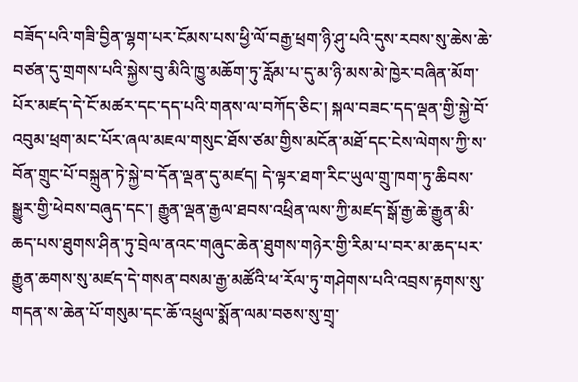བཟོད་པའི་གཟི་བྱིན་ལྷག་པར་ངོམས་པས་ཕྱི་ལོ་བརྒྱ་ཕྲག་ཉི་ཤུ་པའི་དུས་རབས་སུ་ཆེས་ཆེ་བཙན་དུ་གྲགས་པའི་སྐྱེས་བུ་མིའི་ཁྱུ་མཆོག་ཏུ་རློམ་པ་དུ་མ་ཉི་མས་མེ་ཁྱེར་བཞིན་མོག་པོར་མཛད་དེ་ངོ་མཚར་དང་དད་པའི་གནས་ལ་བཀོད་ཅིང་། སྐལ་བཟང་དད་ལྡན་གྱི་སྐྱེ་བོ་འབུམ་ཕྲག་མང་པོར་ཞལ་མཇལ་གསུང་ཐོས་ཙམ་གྱིས་མངོན་མཐོ་དང་ངེས་ལེགས་ཀྱི་ས་བོན་གྲུང་པོ་བསྐྲུན་ཏེ་སྐྱེ་བ་དོན་ལྡན་དུ་མཛད། དེ་ལྟར་ཐག་རིང་ཡུལ་གྲུ་ཁག་ཏུ་ཆིབས་སྒྱུར་གྱི་ཕེབས་བཞུད་དང་། རྒྱུན་ལྡན་རྒྱལ་ཐབས་འཕྲིན་ལས་ཀྱི་མཛད་སྒོ་རྒྱ་ཆེ་རྒྱུན་མི་ཆད་པས་ཐུགས་ཤིན་ཏུ་བྲེལ་ནའང་གཞུང་ཆེན་ཐུགས་གཉེར་གྱི་རིམ་པ་བར་མ་ཆད་པར་རྒྱུན་ཆགས་སུ་མཛད་དེ་གསན་བསམ་རྒྱ་མཚོའི་ཕ་རོལ་ཏུ་གཤེགས་པའི་འབྲས་རྟགས་སུ་གདན་ས་ཆེན་པོ་གསུམ་དང་ཆོ་འཕྲུལ་སྨོན་ལམ་བཅས་སུ་གྲྭ་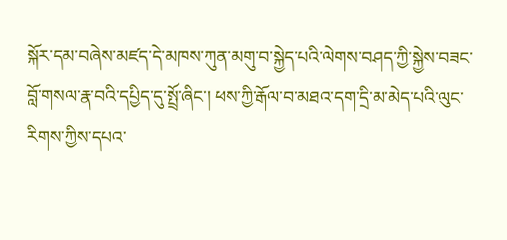སྐོར་དམ་བཞེས་མཛད་དེ་མཁས་ཀུན་མགུ་བ་སྐྱེད་པའི་ལེགས་བཤད་ཀྱི་སྐྱེས་བཟང་བློ་གསལ་རྣ་བའི་དཔྱིད་དུ་སྤྲོ་ཞིང་། ཕས་ཀྱི་རྒོལ་བ་མཐའ་དག་དྲི་མ་མེད་པའི་ལུང་རིགས་ཀྱིས་དཔའ་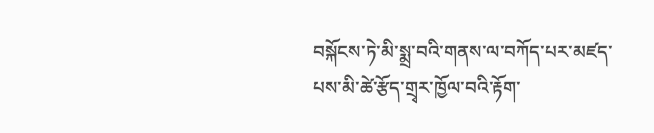བསྐོངས་ཏེ་མི་སྨྲ་བའི་གནས་ལ་བཀོད་པར་མཛད་པས་མི་ཚེ་རྩོད་གྲྭར་ཁྱོལ་བའི་རྟོག་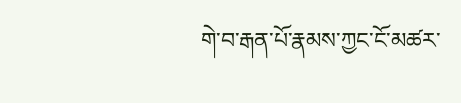གེ་བ་རྒན་པོ་རྣམས་ཀྱང་ངོ་མཚར་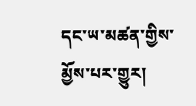དང་ཡ་མཚན་གྱིས་མྱོས་པར་གྱུར།